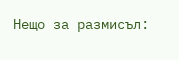Нещо за размисъл: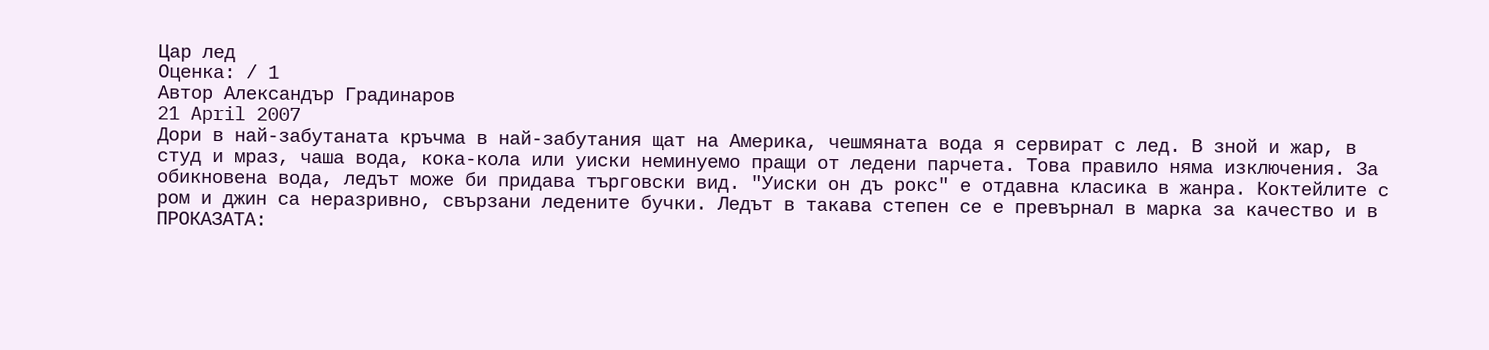Цар лед
Оценка: / 1
Автор Александър Градинаров
21 April 2007
Дори в най-забутаната кръчма в най-забутания щат на Америка, чешмяната вода я сервират с лед. В зной и жар, в студ и мраз, чаша вода, кока-кола или уиски неминуемо пращи от ледени парчета. Това правило няма изключения. За обикновена вода, ледът може би придава търговски вид. "Уиски он дъ рокс" е отдавна класика в жанра. Коктейлите с ром и джин са неразривно, свързани ледените бучки. Ледът в такава степен се е превърнал в марка за качество и в ПРОКАЗАТА: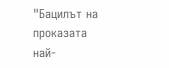"Бацилът на проказата най-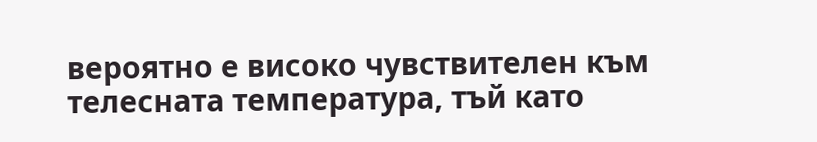вероятно е високо чувствителен към телесната температура, тъй като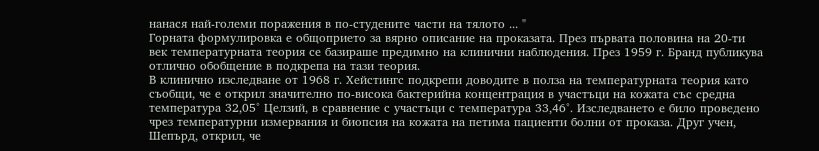нанася най-големи поражения в по-студените части на тялото ... "
Горната формулировка е общоприето за вярно описание на проказата. През първата половина на 20-ти век температурната теория се базираше предимно на клинични наблюдения. През 1959 г. Бранд публикува отлично обобщение в подкрепа на тази теория.
В клинично изследване от 1968 г. Хейстингс подкрепи доводите в полза на температурната теория като съобщи, че е открил значително по-висока бактерийна концентрация в участъци на кожата със средна температура 32,05° Целзий, в сравнение с участъци с температура 33,46°. Изследването е било проведено чрез температурни измервания и биопсия на кожата на петима пациенти болни от проказа. Друг учен, Шепърд, открил, че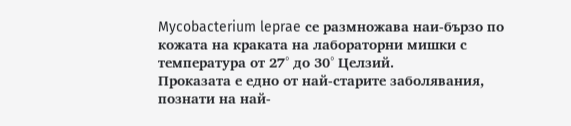Mycobacterium leprae се размножава наи-бързо по кожата на краката на лабораторни мишки с температура от 27° до 30° Целзий.
Проказата е едно от най-старите заболявания, познати на най-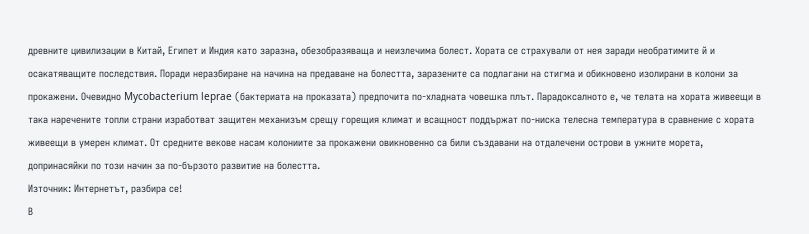древните цивилизации в Китай, Египет и Индия като заразна, обезобразяваща и неизлечима болест. Хората се страхували от нея заради необратимите й и осакатяващите последствия. Поради неразбиране на начина на предаване на болестта, заразените са подлагани на стигма и обикновено изолирани в колони за прокажени. Очевидно Mycobacterium leprae (бактериата на проказата) предпочита по-хладната човешка плът. Парадоксалното е, че телата на хората живеещи в така наречените топли страни изработват защитен механизъм срещу горещия климат и всащност поддържат по-ниска телесна температура в сравнение с хората живеещи в умерен климат. От средните векове насам колониите за прокажени овикновенно са били създавани на отдалечени острови в ужните морета, допринасяйки по този начин за по-бързото развитие на болестта.
Източник: Интернетът, разбира се!
В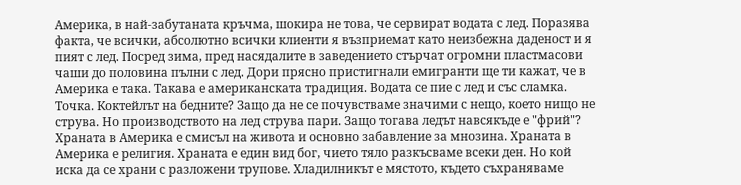Америка, в най-забутаната кръчма, шокира не това, че сервират водата с лед. Поразява факта, че всички, абсолютно всички клиенти я възприемат като неизбежна даденост и я пият с лед. Посред зима, пред насядалите в заведението стърчат огромни пластмасови чаши до половина пълни с лед. Дори прясно пристигнали емигранти ще ти кажат, че в Америка е така. Такава е американската традиция. Водата се пие с лед и със сламка. Точка. Коктейлът на бедните? Защо да не се почувстваме значими с нещо, което нищо не струва. Но производството на лед струва пари. Защо тогава ледът навсякъде е "фрий"?
Храната в Америка е смисъл на живота и основно забавление за мнозина. Храната в Америка е религия. Храната е един вид бог, чието тяло разкъсваме всеки ден. Но кой иска да се храни с разложени трупове. Хладилникът е мястото, където съхраняваме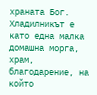храната Бог. Хладилникът е като една малка домашна морга, храм, благодарение, на който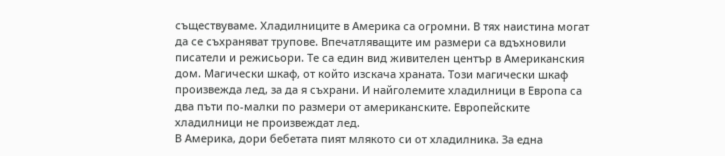съществуваме. Хладилниците в Америка са огромни. В тях наистина могат да се съхраняват трупове. Впечатляващите им размери са вдъхновили писатели и режисьори. Те са един вид живителен център в Американския дом. Магически шкаф, от който изскача храната. Този магически шкаф произвежда лед, за да я съхрани. И найголемите хладилници в Европа са два пъти по-малки по размери от американските. Европейските хладилници не произвеждат лед.
В Америка, дори бебетата пият млякото си от хладилника. За една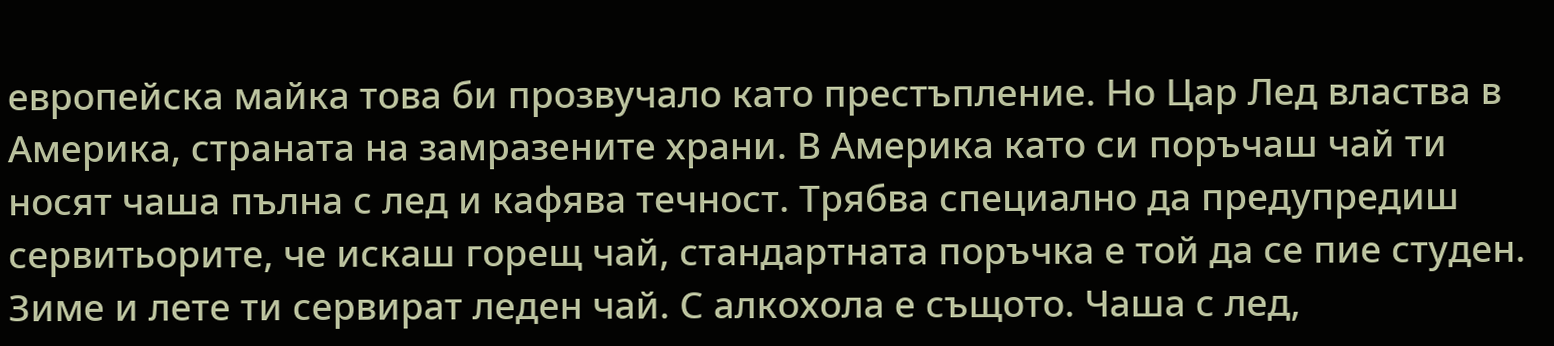европейска майка това би прозвучало като престъпление. Но Цар Лед властва в Америка, страната на замразените храни. В Америка като си поръчаш чай ти носят чаша пълна с лед и кафява течност. Трябва специално да предупредиш сервитьорите, че искаш горещ чай, стандартната поръчка е той да се пие студен. Зиме и лете ти сервират леден чай. С алкохола е същото. Чаша с лед,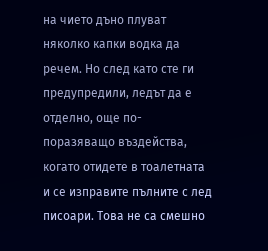на чието дъно плуват няколко капки водка да речем. Но след като сте ги предупредили, ледът да е отделно, още по-поразяващо въздейства, когато отидете в тоалетната и се изправите пълните с лед писоари. Това не са смешно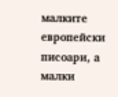малките европейски писоари, а малки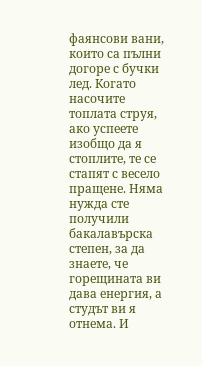фаянсови вани, които са пълни догоре с бучки лед. Когато насочите топлата струя, ако успеете изобщо да я стоплите, те се стапят с весело пращене. Няма нужда сте получили бакалавърска степен, за да знаете, че горещината ви дава енергия, а студът ви я отнема. И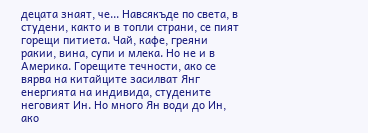децата знаят, че... Навсякъде по света, в студени, както и в топли страни, се пият горещи питиета. Чай, кафе, греяни ракии, вина, супи и млека. Но не и в Америка. Горещите течности, ако се вярва на китайците засилват Янг енергията на индивида, студените неговият Ин. Но много Ян води до Ин, ако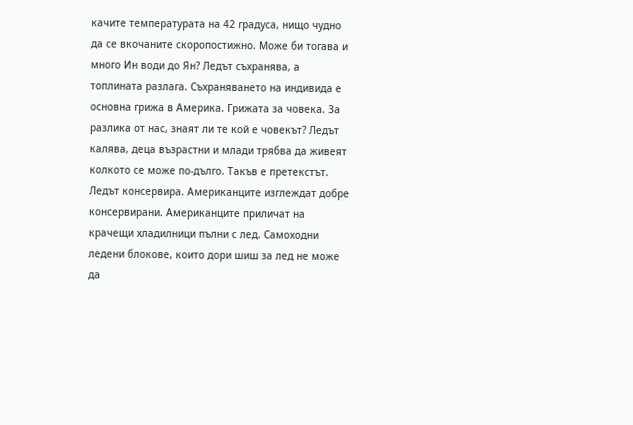качите температурата на 42 градуса, нищо чудно да се вкочаните скоропостижно. Може би тогава и много Ин води до Ян? Ледът съхранява, а топлината разлага. Съхраняването на индивида е основна грижа в Америка. Грижата за човека. За разлика от нас, знаят ли те кой е човекът? Ледът калява, деца възрастни и млади трябва да живеят колкото се може по-дълго. Такъв е претекстът. Ледът консервира. Американците изглеждат добре консервирани. Американците приличат на крачещи хладилници пълни с лед. Самоходни ледени блокове, които дори шиш за лед не може да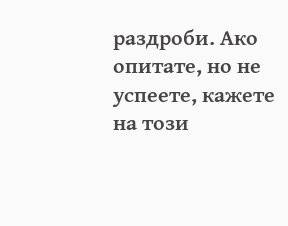раздроби. Ако опитате, но не успеете, кажете на този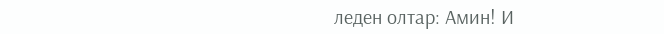леден олтар: Амин! И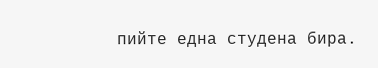пийте една студена бира.